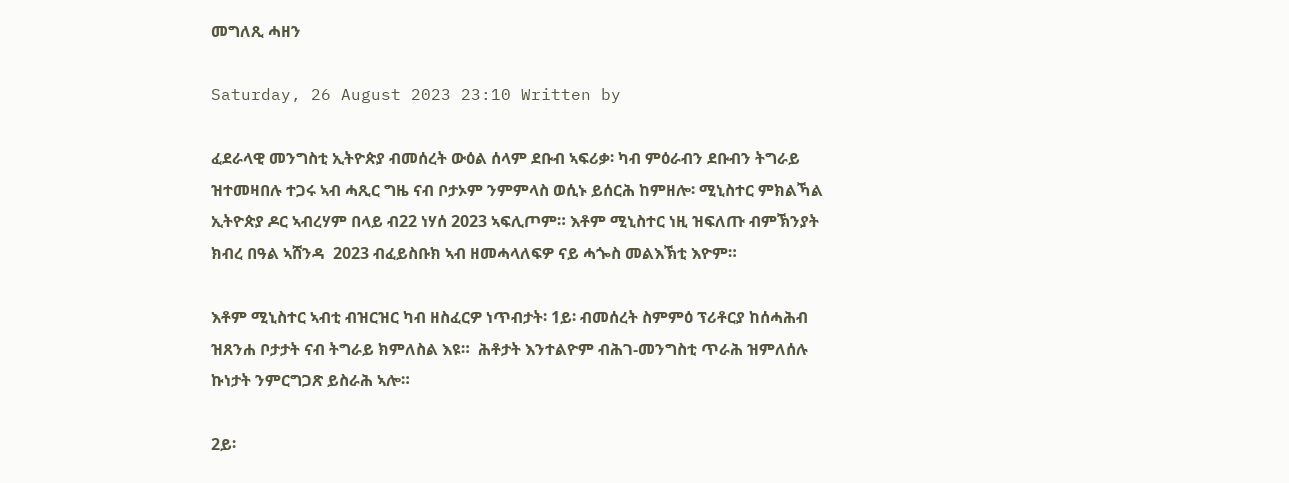መግለጺ ሓዘን

Saturday, 26 August 2023 23:10 Written by

ፈደራላዊ መንግስቲ ኢትዮጵያ ብመሰረት ውዕል ሰላም ደቡብ ኣፍሪቃ፡ ካብ ምዕራብን ደቡብን ትግራይ ዝተመዛበሉ ተጋሩ ኣብ ሓጺር ግዜ ናብ ቦታኦም ንምምላስ ወሲኑ ይሰርሕ ከምዘሎ፡ ሚኒስተር ምክልኻል  ኢትዮጵያ ዶር ኣብረሃም በላይ ብ22 ነሃሰ 2023 ኣፍሊጦም። እቶም ሚኒስተር ነዚ ዝፍለጡ ብምኽንያት ክብረ በዓል ኣሸንዳ  2023 ብፈይስቡክ ኣብ ዘመሓላለፍዎ ናይ ሓጐስ መልእኽቲ እዮም።

እቶም ሚኒስተር ኣብቲ ብዝርዝር ካብ ዘስፈርዎ ነጥብታት፡ 1ይ፡ ብመሰረት ስምምዕ ፕሪቶርያ ከሰሓሕብ ዝጸንሐ ቦታታት ናብ ትግራይ ክምለስል እዩ።  ሕቶታት እንተልዮም ብሕገ-መንግስቲ ጥራሕ ዝምለሰሉ ኩነታት ንምርግጋጽ ይስራሕ ኣሎ።

2ይ፡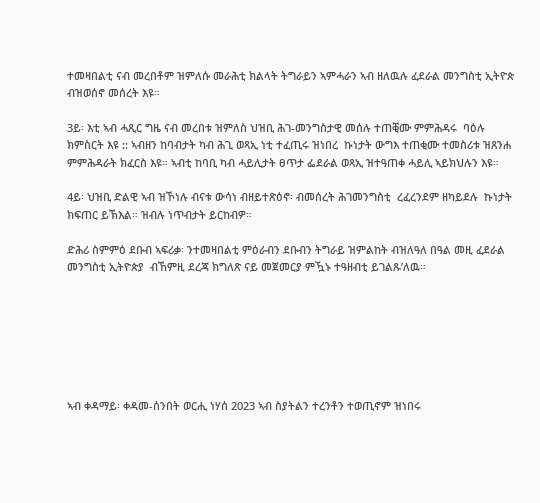ተመዛበልቲ ናብ መረበቶም ዝምለሱ መራሕቲ ክልላት ትግራይን ኣምሓራን ኣብ ዘለዉሉ ፈደራል መንግስቲ ኢትዮጵ  ብዝወሰኖ መሰረት እዩ።

3ይ፡ እቲ ኣብ ሓጺር ግዜ ናብ መረበቱ ዝምለስ ህዝቢ ሕገ-መንግስታዊ መሰሉ ተጠቒሙ ምምሕዳሩ  ባዕሉ ክምስርት እዩ :: ኣብዘን ከባብታት ካብ ሕጊ ወጻኢ ነቲ ተፈጢሩ ዝነበረ  ኩነታት ውግእ ተጠቂሙ ተመስሪቱ ዝጸንሐ ምምሕዳራት ክፈርስ እዩ። ኣብቲ ከባቢ ካብ ሓይሊታት ፀጥታ ፌደራል ወጻኢ ዝተዓጠቀ ሓይሊ ኣይክህሉን እዩ።

4ይ፡ ህዝቢ ድልዊ ኣብ ዝኾነሉ ብናቱ ውሳነ ብዘይተጽዕኖ፡ ብመሰረት ሕገመንግስቲ  ረፈረንደም ዘካይደሉ  ኩነታት ክፍጠር ይኽእል። ዝብሉ ነጥብታት ይርከብዎ።

ድሕሪ ስምምዕ ደቡብ ኣፍሪቃ፡ ንተመዛበልቲ ምዕራብን ደቡብን ትግራይ ዝምልከት ብዝለዓለ በዓል መዚ ፈደራል መንግስቲ ኢትዮጵያ  ብኸምዚ ደረጃ ክግለጽ ናይ መጀመርያ ምዃኑ ተዓዘብቲ ይገልጹ’ለዉ።







ኣብ ቀዳማይ፡ ቀዳመ-ሰንበት ወርሒ ነሃሰ 2023 ኣብ ስያትልን ተረንቶን ተወጢኖም ዝነበሩ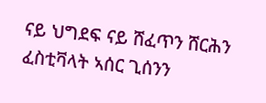ናይ ህግደፍ ናይ ሸፈጥን ሸርሕን ፈስቲቫላት ኣሰር ጊሰንን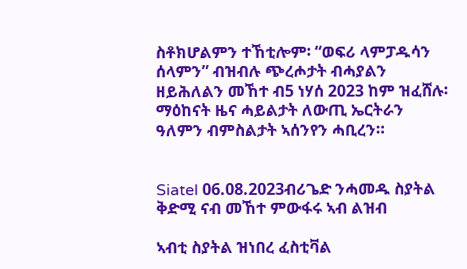ስቶክሆልምን ተኸቲሎም፡ “ወፍሪ ላምፓዱሳን ሰላምን” ብዝብሉ ጭረሖታት ብሓያልን ዘይሕለልን መኸተ ብ5 ነሃሰ 2023 ከም ዝፈሸሉ፡ ማዕከናት ዜና ሓይልታት ለውጢ ኤርትራን ዓለምን ብምስልታት ኣሰንየን ሓቢረን።


Siatel 06.08.2023ብሪጌድ ንሓመዱ ስያትል ቅድሚ ናብ መኸተ ምውፋሩ ኣብ ልዝብ

ኣብቲ ስያትል ዝነበረ ፈስቲቫል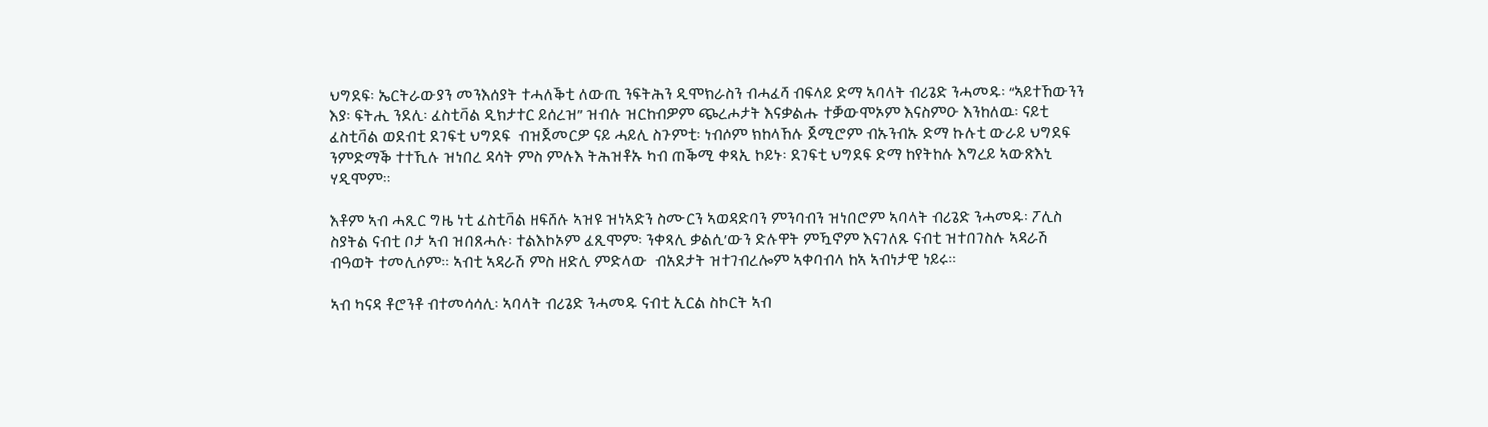ህግደፍ፡ ኤርትራውያን መንእሰያት ተሓለቕቲ ለውጢ ንፍትሕን ዲሞክራስን ብሓፈሻ ብፍላይ ድማ ኣባላት ብሪጌድ ንሓመዱ፡ “ኣይተኸውንን እያ፡ ፍትሒ ንደሊ፡ ፈስቲቫል ዲክታተር ይሰረዝ” ዝብሉ ዝርከብዎም ጭረሖታት እናቃልሑ ተቓውሞኦም እናስምዑ እንከለዉ፡ ናይቲ ፈስቲቫል ወደብቲ ደገፍቲ ህግደፍ  ብዝጀመርዎ ናይ ሓይሊ ስጉምቲ፡ ነብሶም ክከላኸሉ ጀሚሮም ብኡንብኡ ድማ ኩሉቲ ውራይ ህግደፍ ንምድማቕ ተተኺሉ ዝነበረ ዳሳት ምስ ምሉእ ትሕዝቶኡ ካብ ጠቕሚ ቀጻኢ ኮይኑ፡ ደገፍቲ ህግደፍ ድማ ከየትከሉ እግረይ ኣውጽእኒ ሃዲሞም።

እቶም ኣብ ሓጺር ግዜ ነቲ ፈስቲቫል ዘፍሸሉ ኣዝዩ ዝነኣድን ስሙርን ኣወዳድባን ምንባብን ዝነበሮም ኣባላት ብሪጌድ ንሓመዱ፡ ፖሊስ ስያትል ናብቲ ቦታ ኣብ ዝበጸሓሉ፡ ተልእኮኦም ፈጺሞም፡ ንቀጻሊ ቃልሲ’ውን ድሉዋት ምዃኖም እናገለጹ ናብቲ ዝተበገስሉ ኣዳራሽ ብዓወት ተመሊሶም። ኣብቲ ኣዳራሽ ምስ ዘድሊ ምድላው  ብአደታት ዝተገብረሎም ኣቀባብላ ከኣ ኣብነታዊ ነይሩ።

ኣብ ካናዳ ቶሮንቶ ብተመሳሳሊ፡ ኣባላት ብሪጌድ ንሓመዱ ናብቲ ኢርል ስኮርት ኣብ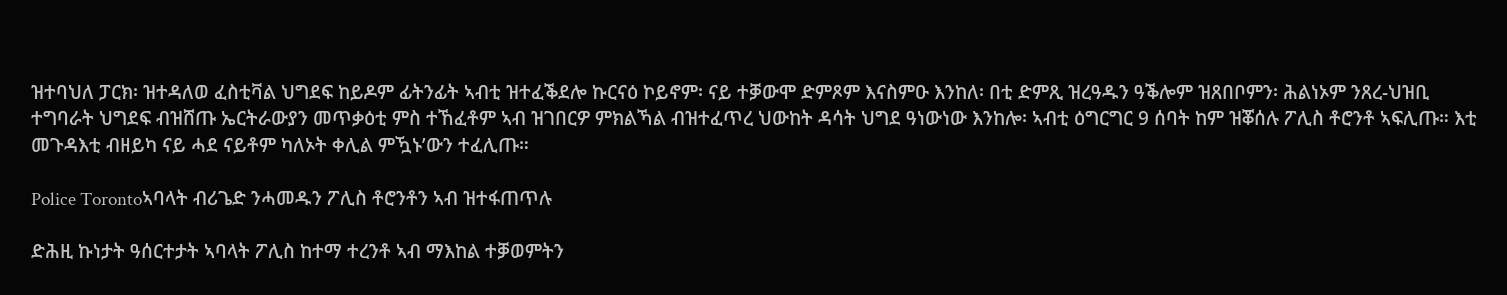ዝተባህለ ፓርክ፡ ዝተዳለወ ፈስቲቫል ህግደፍ ከይዶም ፊትንፊት ኣብቲ ዝተፈቕደሎ ኩርናዕ ኮይኖም፡ ናይ ተቓውሞ ድምጾም እናስምዑ እንከለ፡ በቲ ድምጺ ዝረዓዱን ዓቕሎም ዝጸበቦምን፡ ሕልነኦም ንጸረ-ህዝቢ ተግባራት ህግደፍ ብዝሸጡ ኤርትራውያን መጥቃዕቲ ምስ ተኸፈቶም ኣብ ዝገበርዎ ምክልኻል ብዝተፈጥረ ህውከት ዳሳት ህግደ ዓነውነው እንከሎ፡ ኣብቲ ዕግርግር 9 ሰባት ከም ዝቖሰሉ ፖሊስ ቶሮንቶ ኣፍሊጡ። እቲ መጉዳእቲ ብዘይካ ናይ ሓደ ናይቶም ካለኦት ቀሊል ምዃኑ’ውን ተፈሊጡ።

Police Torontoኣባላት ብሪጌድ ንሓመዱን ፖሊስ ቶሮንቶን ኣብ ዝተፋጠጥሉ

ድሕዚ ኩነታት ዓሰርተታት ኣባላት ፖሊስ ከተማ ተረንቶ ኣብ ማእከል ተቓወምትን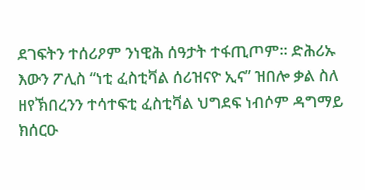ደገፍትን ተሰሪዖም ንነዊሕ ሰዓታት ተፋጢጦም። ድሕሪኡ እውን ፖሊስ “ነቲ ፈስቲቫል ሰሪዝናዮ ኢና” ዝበሎ ቃል ስለ ዘየኽበረንን ተሳተፍቲ ፈስቲቫል ህግደፍ ነብሶም ዳግማይ ክሰርዑ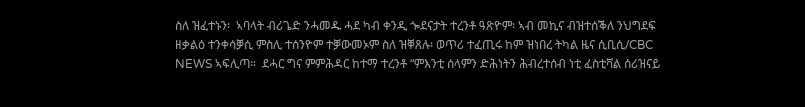ስለ ዝፈተኑን፡  ኣባላት ብሪጌድ ንሓመዱ ሓደ ካብ ቀንዲ ጐደናታት ተረንቶ ዓጽዮም፡ ኣብ መኪና ብዝተሰቕለ ንህግደፍ ዘቃልዕ ተንቀሳቓሲ ምስሊ ተሰንዮም ተቓውመኦም ስለ ዝቐጸሉ፡ ወጥሪ ተፈጢሩ ከም ዝነበረ ትካል ዜና ሲቢሲ/CBC NEWS ኣፍሊጣ።  ደሓር ግና ምምሕዳር ከተማ ተረንቶ “ምእንቲ ሰላምን ድሕነትን ሕብረተሰብ ነቲ ፈስቲቫል ሰሪዝናይ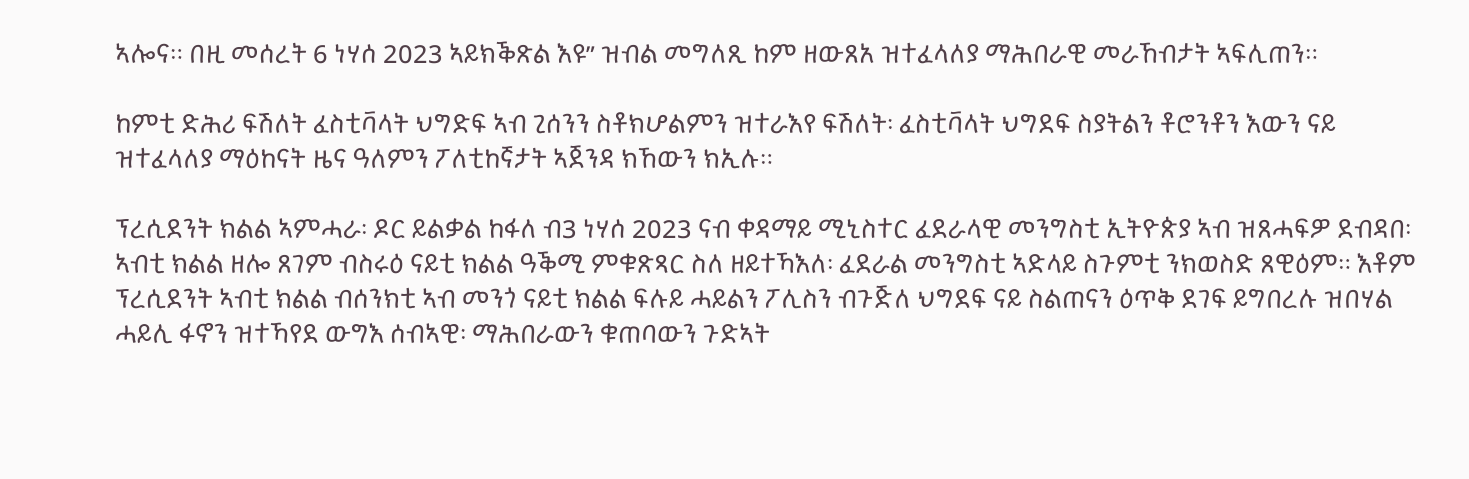ኣሎና። በዚ መሰረት 6 ነሃሰ 2023 ኣይክቕጽል እዩ” ዝብል መግለጺ ከም ዘውጸአ ዝተፈላለያ ማሕበራዊ መራኸብታት ኣፍሊጠን።

ከምቲ ድሕሪ ፍሽለት ፈስቲቫላት ህግድፍ ኣብ ጊሰንን ስቶክሆልምን ዝተራእየ ፍሽለት፡ ፈስቲቫላት ህግደፍ ስያትልን ቶሮንቶን እውን ናይ ዝተፈላለያ ማዕከናት ዜና ዓለምን ፖለቲከኛታት ኣጀንዳ ክኸውን ክኢሉ።

ፕረሲደንት ክልል ኣምሓራ፡ ዶር ይልቃል ከፋለ ብ3 ነሃሰ 2023 ናብ ቀዳማይ ሚኒስተር ፈደራላዊ መንግስቲ ኢትዮጵያ ኣብ ዝጸሓፍዎ ደብዳበ፡ ኣብቲ ክልል ዘሎ ጸገም ብስሩዕ ናይቲ ክልል ዓቕሚ ምቁጽጻር ስለ ዘይተኻእለ፡ ፈደራል መንግስቲ ኣድላይ ስጉምቲ ንክወስድ ጸዊዕም። እቶም ፕረሲደንት ኣብቲ ክልል ብሰንክቲ ኣብ መንጎ ናይቲ ክልል ፍሉይ ሓይልን ፖሊስን ብጉጅለ ህግደፍ ናይ ስልጠናን ዕጥቅ ደገፍ ይግበረሉ ዝበሃል ሓይሊ ፋኖን ዝተኻየደ ውግእ ሰብኣዊ፡ ማሕበራውን ቁጠባውን ጉድኣት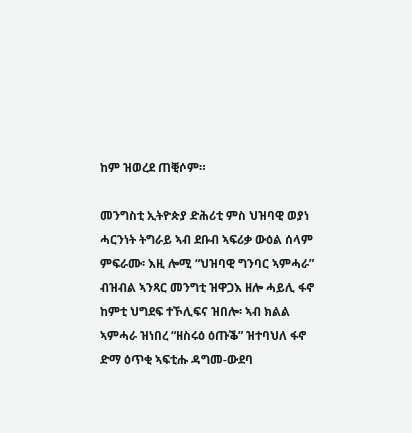ከም ዝወረደ ጠቒሶም።

መንግስቲ ኢትዮጵያ ድሕሪቲ ምስ ህዝባዊ ወያነ ሓርንነት ትግራይ ኣብ ደቡብ ኣፍሪቃ ውዕል ሰላም ምፍራሙ፡ እዚ ሎሚ “ህዝባዊ ግንባር ኣምሓራ” ብዝብል ኣንጻር መንግቲ ዝዋጋእ ዘሎ ሓይሊ ፋኖ ከምቲ ህግደፍ ተኾሊፍና ዝበሎ፡ ኣብ ክልል ኣምሓራ ዝነበረ “ዘስሩዕ ዕጡቕ” ዝተባህለ ፋኖ ድማ ዕጥቂ ኣፍቲሑ ዳግመ-ውደባ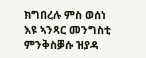ክግበረሉ ምስ ወሰነ እዩ ኣንጻር መንግስቲ ምንቅስቓሱ ዝያዳ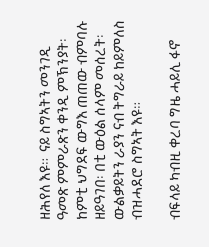ዘሕየለ እዩ።  ናይ ስግኣትን መንገዲ ዓመጽ ምምራጽን ቀንዲ ምኽንያት፡ ከምቲ ህግደፍ ውግእ ጠጠው ብምባሉ ዘይዓገበ፡ በቲ ውዕል ሰላም መሰረት፡ ውልቃይትን ራያን ናብ ትግራይ ከይምለስ ብዝሓደሮ ስግኣት እዩ።

ብፍላይ ካብዚ ቀረባ ግዜ ሓይሊ ፋኖ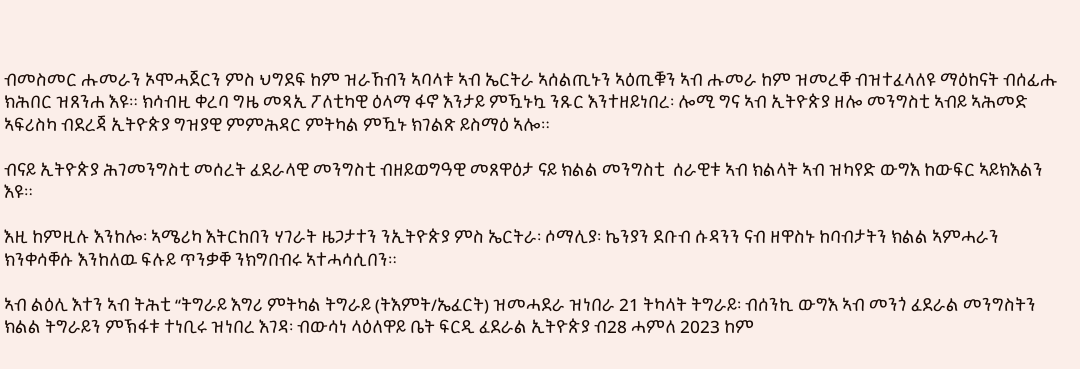ብመስመር ሑመራን ኦሞሓጀርን ምስ ህግደፍ ከም ዝራኸብን ኣባላቱ ኣብ ኤርትራ ኣሰልጢኑን ኣዕጢቑን ኣብ ሑመራ ከም ዝመረቐ ብዝተፈላለዩ ማዕከናት ብሰፊሑ ክሕበር ዝጸንሐ እዩ። ክሳብዚ ቀረባ ግዜ መጻኢ ፖለቲካዊ ዕላማ ፋኖ እንታይ ምዃኑኳ ንጹር እንተዘይነበረ፡ ሎሚ ግና ኣብ ኢትዮጵያ ዘሎ መንግስቲ ኣብይ ኣሕመድ ኣፍሪስካ ብደረጃ ኢትዮጵያ ግዝያዊ ምምሕዳር ምትካል ምዃኑ ክገልጽ ይስማዕ ኣሎ።

ብናይ ኢትዮጵያ ሕገመንግስቲ መሰረት ፈደራላዊ መንግስቲ ብዘይወግዓዊ መጸዋዕታ ናይ ክልል መንግስቲ  ሰራዊቱ ኣብ ክልላት ኣብ ዝካየድ ውግእ ከውፍር ኣይክእልን እዩ።

እዚ ከምዚሉ እንከሎ፡ ኣሜሪካ እትርከበን ሃገራት ዜጋታተን ንኢትዮጵያ ምስ ኤርትራ፡ ሶማሊያ፡ ኬንያን ደቡብ ሱዳንን ናብ ዘዋስኑ ከባብታትን ክልል ኣምሓራን ክንቀሳቐሱ እንከለዉ ፍሉይ ጥንቃቐ ንክግበብሩ ኣተሓሳሲበን።

ኣብ ልዕሊ እተን ኣብ ትሕቲ “ትግራይ እግሪ ምትካል ትግራይ (ትእምት/ኤፈርት) ዝመሓደራ ዝነበራ 21 ትካላት ትግራይ፡ ብሰንኪ ውግእ ኣብ መንጎ ፈደራል መንግስትን ክልል ትግራይን ምኽፋቱ ተነቢሩ ዝነበረ እገዳ፡ ብውሳነ ላዕለዋይ ቤት ፍርዲ ፈደራል ኢትዮጵያ ብ28 ሓምለ 2023 ከም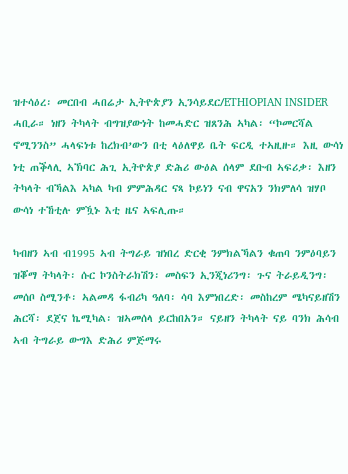ዝተሳዕረ፡ መርበብ ሓበሬታ ኢትዮጵያን ኢንሳይደር/ETHIOPIAN INSIDER ሓቢራ። ነዘን ትካላት ብግዝያውነት ከመሓድር ዝጸንሕ ኣካል፡ “ኮመርሻል ኖሚንንስ” ሓላፍነቱ ከረክብ’ውን በቲ ላዕለዋይ ቤት ፍርዲ ተኣዚዙ። እዚ ውሳነ ነቲ ጠቕላሊ ኣኽባር ሕጊ ኢትዮጵያ ድሕሪ ውዕል ሰላም ደቡብ ኣፍሪቃ፡ እዘን ትካላት ብኻልእ ኣካል ካብ ምምሕዳር ናጻ ኮይነን ናብ ዋናአን ንክምለሳ ዝሃቦ ውሳነ ተኸቲሉ ምዃኑ እቲ ዜና ኣፍሊጡ።

ካብዘን ኣብ ብ1995 ኣብ ትግራይ ዝነበረ ድርቂ ንምክልኻልን ቁጠባ ንምዕባይን ዝቖማ ትካላት፡ ሱር ኮንስትራክሽን፡ መስፍን ኢንጂነሪንግ፡ ጉና ትራይዲንግ፡ መሰቦ ስሚንቶ፡ ኣልመዳ ፋብሪካ ዓለባ፡ ሳባ እምነበረድ፡ መስከረም ሜካናይዘሽን ሕርሻ፡ ደጀና ኬሚካል፡ ዝኣመሰላ ይርከበአን። ናይዘን ትካላት ናይ ባንክ ሕሳብ ኣብ ትግራይ ውግእ ድሕሪ ምጅማሩ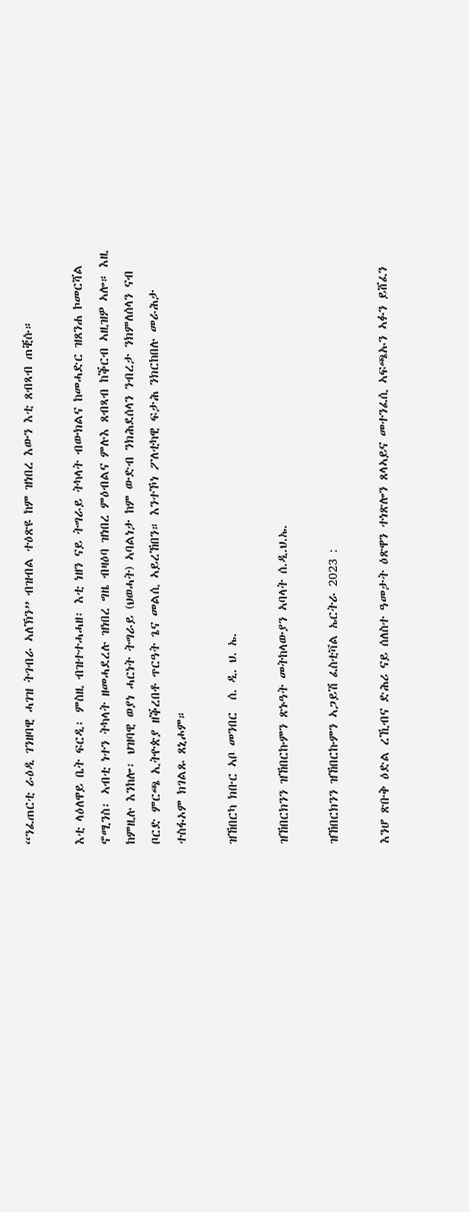“ንፈጠርቲ ራዕዲ ገንዘባዊ ሓገዝ ትገብራ ኣለኽን” ብዝብል ተዕጽዩ ከም ዝነበረ እውን እቲ ጸብጻብ ጠቒሱ።

እቲ ላዕለዋይ ቤት ፍርዲ፡ ምስዚ ብዝተተሓሓዘ፡ እቲ ነዘን ናይ ትግራይ ትካላት ብውክልና ከመሓድር ዝጸንሐ ኮመርሻል ኖሚንስ፡ ኣብቲ ነተን ትካላት ዘመሓደረሉ ዝነበረ ግዜ ብዛዕባ ዝነበረ ምዕብልና ምሉእ ጸብጻብ ከቕርብ ኣዚዝዎ ኣሎ። እዚ ከምዚሉ እንከሎ፡ ህዝባዊ ወያነ ሓርነት ትግራይ (ህወሓት) ኣባልነታ ከም ውድብ ንክሕደሰላን ንብረታ ንክምለሰላን ናብ ቦርድ ምርጫ ኢትዮጵያ ዘቕረበቶ ጥርዓት ጌና መልሲ ኣይረኸበን። እንተኾነ ፖለቲካዊ ፍታሕ ንክርከበሉ መራሕታ ተስፋኦም ክገልጹ ጸኒሖም።

ዝኸበርካ ክቡር ኣቦ መንበር  ሰ. ዲ. ህ. ኤ.

ዝኸበርክንን ዝኸበርኩምን ጽኑዓት መትከላውያን ኣባላት ሰ.ዲ.ህ.ኤ.

ዝኸበርክንን ዝኸበርኩምን ኣጋይሽ ፈስቲቫል ኤርትራ 2023 :

እንሆ ጽቡቅ ዕድል ረኺብና ድሕሪ ናይ ሰለስተ ዓመታት ዕጽዋን ተነጽሎን ጸላኣይና መተንፈሲ ኣፍጫኡን ኣፉን ይሸፈን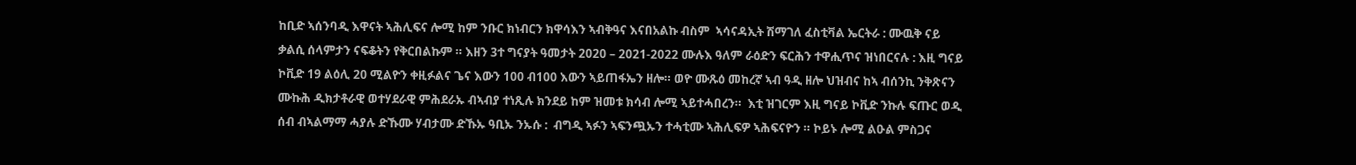ከቢድ ኣሰንባዲ እዋናት ኣሕሊፍና ሎሚ ከም ንቡር ክነብርን ክዋሳእን ኣብቅዓና እናበአልኩ ብስም  ኣሳናዳኢት ሽማገለ ፈስቲቫል ኤርትራ : ሙዉቅ ናይ ቃልሲ ሰላምታን ናፍቆትን የቅርበልኩም ። እዘን 3ተ ግናያት ዓመታት 2020 – 2021-2022 ሙሉእ ዓለም ራዕድን ፍርሕን ተዋሒጥና ዝነበርናሉ : እዚ ግናይ ኮቪድ 19 ልዕሊ 20 ሚልዮን ቀዚፉልና ጌና እውን 100 ብ100 እውን ኣይጠፋኤን ዘሎ። ወዮ ሙጹዕ መከረኛ ኣብ ዓዲ ዘሎ ህዝብና ከኣ ብሰንኪ ንቅጽናን ሙኩሕ ዲክታቶራዊ ወተሃደራዊ ምሕደራኡ ብኣብያ ተነጺሉ ክንደይ ከም ዝመቱ ክሳብ ሎሚ ኣይተሓበረን።  እቲ ዝገርም እዚ ግናይ ኮቪድ ንኩሉ ፍጡር ወዲ ሰብ ብኣልማማ ሓያሉ ድኹሙ ሃብታሙ ድኹኡ ዓቢኡ ንኡሱ :  ብግዲ ኣፉን ኣፍንጯኡን ተሓቲሙ ኣሕሊፍዎ ኣሕፍናዮን ። ኮይኑ ሎሚ ልዑል ምስጋና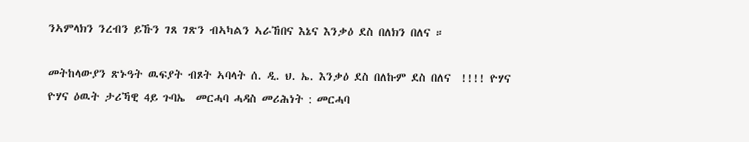ንኣምላክን ንረብን ይኹን ገጸ ገጽን ብኣካልን ኣራኸበና እኔና እንቃዕ ደስ በለክን በለና ።

መትከላውያን ጽኑዓት ዉፍያት ብጾት ኣባላት ሰ. ዲ. ህ. ኤ. እንቃዕ ደስ በለኩም ደስ በለና  !!!! ዮሃና ዮሃና ዕዉት ታሪኻዊ 4ይ ጉባኤ  መርሓባ ሓዳስ መሪሕነት : መርሓባ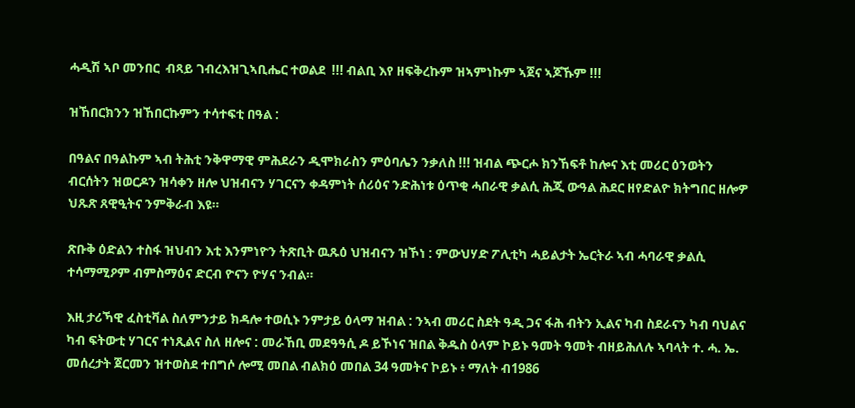ሓዲሽ ኣቦ መንበር  ብጻይ ገብረእዝጊኣቢሔር ተወልደ  !!! ብልቢ እየ ዘፍቅረኩም ዝኣምነኩም ኣጀና ኣጆኹም !!!

ዝኸበርክንን ዝኸበርኩምን ተሳተፍቲ በዓል :

በዓልና በዓልኩም ኣብ ትሕቲ ንቅዋማዊ ምሕደራን ዲሞክራስን ምዕባሌን ንቃለስ !!! ዝብል ጭርሖ ክንኸፍቶ ከሎና እቲ መሪር ዕንወትን ብርሰትን ዝወርዶን ዝሳቀን ዘሎ ህዝብናን ሃገርናን ቀዳምነት ሰሪዕና ንድሕነቱ ዕጥቂ ሓበራዊ ቃልሲ ሕጂ ውዓል ሕደር ዘየድልዮ ክትግበር ዘሎዎ ህጹጽ ጸዊዒትና ንምቅራብ እዩ።

ጽቡቅ ዕድልን ተስፋ ዝህብን እቲ እንምነዮን ትጽቢት ዉጹዕ ህዝብናን ዝኾነ : ምውህሃድ ፖሊቲካ ሓይልታት ኤርትራ ኣብ ሓባራዊ ቃልሲ ተሳማሚዖም ብምስማዕና ድርብ ዮናን ዮሃና ንብል።

እዚ ታሪኻዊ ፈስቲቫል ስለምንታይ ክዳሎ ተወሲኑ ንምታይ ዕላማ ዝብል : ንኣብ መሪር ስደት ዓዲ ጋና ፋሕ ብትን ኢልና ካብ ስደራናን ካብ ባህልና ካብ ፍትውቲ ሃገርና ተነጺልና ስለ ዘሎና : መራኸቢ መደዓዓሲ ዶ ይኾነና ዝበል ቅዱስ ዕላም ኮይኑ ዓመት ዓመት ብዘይሕለሉ ኣባላት ተ. ሓ. ኤ. መሰረታት ጀርመን ዝተወስደ ተበግሶ ሎሚ መበል ብልክዕ መበል 34 ዓመትና ኮይኑ ፥ ማለት ብ1986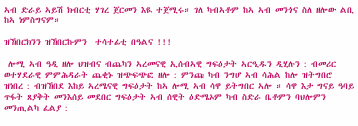ኣብ ድራይ ኣይሽ ክብርቲ ሃገረ ጀርመን እዪ ተጀሚሩ። ገለ ካብኣቶም ከኣ ኣብ መንጎና ስለ ዘሎው ልቢ ከኣ ነምስግናም።

ዝኸበርክንን ዝኸበርኩምን  ተሳተፊቲ በዓልና !!!

 ሎሚ ኣብ ዓዲ ዘሎ ህዝብና ብጨካን ኣረመናዊ ኢሰብኣዊ ግፍዕታት ኣርዒዱን ዲሂሉን : ብመሪር ወተሃደራዊ ምምሕዳራት ጨቂኑ ዝጭፍጭፎ ዘሎ : ምንጩ ካብ ንግሆ ኣብ ሳሕል ከሎ ዝትግበሮ ዝነበረ : ብዝኸበደ እከይ ኣረሜናዊ ግፍዕታት ከኣ ሎሚ ኣብ ሳዋ ይትግበር ኣሎ ። ሳዋ እታ ግናይ ዓባይ ጥፋት ጸያቅት መንእሰይ መደበር ግፍዕታት ኣብ ሰዊት ዕድሜኦም ካብ ስድራ ቤቶምን ባህሎምን መንጢልካ ፈልያ :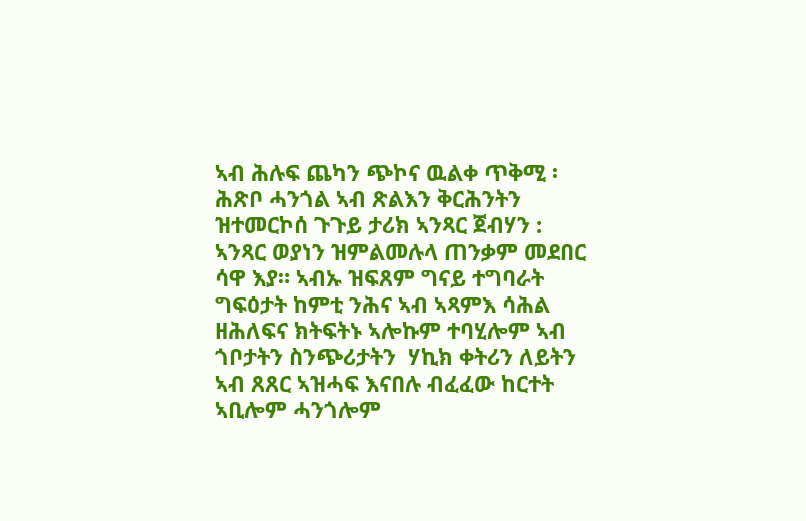ኣብ ሕሉፍ ጨካን ጭኮና ዉልቀ ጥቅሚ ፡ ሕጽቦ ሓንጎል ኣብ ጽልእን ቅርሕንትን ዝተመርኮሰ ጉጉይ ታሪክ ኣንጻር ጀብሃን : ኣንጻር ወያነን ዝምልመሉላ ጠንቃም መደበር ሳዋ እያ። ኣብኡ ዝፍጸም ግናይ ተግባራት ግፍዕታት ከምቲ ንሕና ኣብ ኣጻምእ ሳሕል  ዘሕለፍና ክትፍትኑ ኣሎኩም ተባሂሎም ኣብ ጎቦታትን ስንጭሪታትን  ሃኪክ ቀትሪን ለይትን ኣብ ጸጸር ኣዝሓፍ እናበሉ ብፈፈው ከርተት ኣቢሎም ሓንጎሎም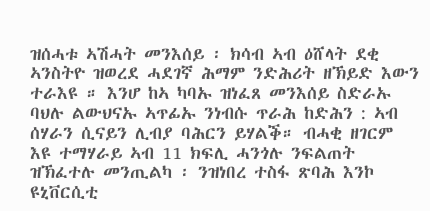ዝሰሓቱ ኣሽሓት መንእሰይ ፡ ክሳብ ኣብ ዕሸላት ደቂ ኣንስትዮ ዝወረደ ሓደገኛ ሕማም ንድሕሪት ዘኽይድ እውን ተራእዩ ። እንሆ ከኣ ካባኡ ዝነፈጸ መንእሰይ ስድራኡ ባህሉ ልውህናኡ ኣጥፊኡ ንነብሱ ጥራሕ ከድሕን : ኣብ ሰሃራን ሲናይን ሊብያ ባሕርን ይሃልቕ። ብሓቂ ዘገርም እዩ ተማሃራይ ኣብ 11 ክፍሊ ሓንጎሉ ንፍልጠት ዝኽፈተሉ መንጢልካ ፡ ንዝነበረ ተስፋ ጽባሕ እንኮ ዩኒቨርሲቲ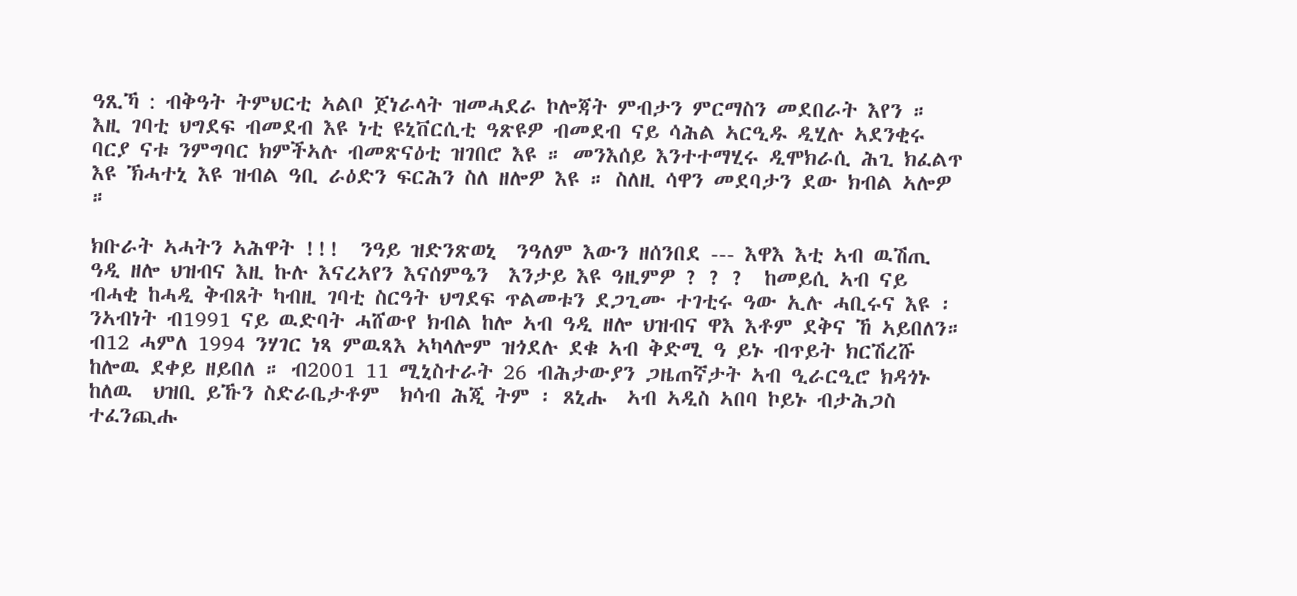ዓጺኻ : ብቅዓት ትምህርቲ ኣልቦ ጀነራላት ዝመሓደራ ኮሎጃት ምብታን ምርማስን መደበራት እየን ። እዚ ገባቲ ህግደፍ ብመደብ እዩ ነቲ ዩኒቨርሲቲ ዓጽዩዎ ብመደብ ናይ ሳሕል ኣርዒዱ ዲሂሉ ኣደንቂሩ ባርያ ናቱ ንምግባር ክምችኣሉ ብመጽናዕቲ ዝገበሮ እዩ ። መንእሰይ እንተተማሂሩ ዲሞክራሲ ሕጊ ክፈልጥ እዩ ኽሓተኒ እዩ ዝብል ዓቢ ራዕድን ፍርሕን ስለ ዘሎዎ እዩ ። ስለዚ ሳዋን መደባታን ደው ክብል ኣሎዎ ።

ክቡራት ኣሓትን ኣሕዋት !!!  ንዓይ ዝድንጽወኒ  ንዓለም እውን ዘሰንበደ --- እዋእ እቲ ኣብ ዉሽጢ ዓዲ ዘሎ ህዝብና እዚ ኩሉ እናረኣየን እናሰምዔን  እንታይ እዩ ዓዚምዎ ? ? ?  ከመይሲ ኣብ ናይ ብሓቂ ከሓዲ ቅብጸት ካብዚ ገባቲ ስርዓት ህግደፍ ጥልመቱን ደጋጊሙ ተገቲሩ ዓው ኢሉ ሓቢሩና እዩ ፡ ንኣብነት ብ1991 ናይ ዉድባት ሓሸውየ ክብል ከሎ ኣብ ዓዲ ዘሎ ህዝብና ዋእ እቶም ደቅና ኸ ኣይበለን። ብ12 ሓምለ 1994 ንሃገር ነጻ ምዉጻእ ኣካላሎም ዝጎደሉ ደቁ ኣብ ቅድሚ ዓ ይኑ ብጥይት ክርሽረሹ ከሎዉ ደቀይ ዘይበለ ። ብ2001 11 ሚኒስተራት 26 ብሕታውያን ጋዜጠኛታት ኣብ ዒራርዒሮ ክዳጎኑ ከለዉ  ህዝቢ ይኹን ስድራቤታቶም  ክሳብ ሕጂ ትም ፡ ጸኒሑ  ኣብ ኣዲስ ኣበባ ኮይኑ ብታሕጋስ ተፈንጪሑ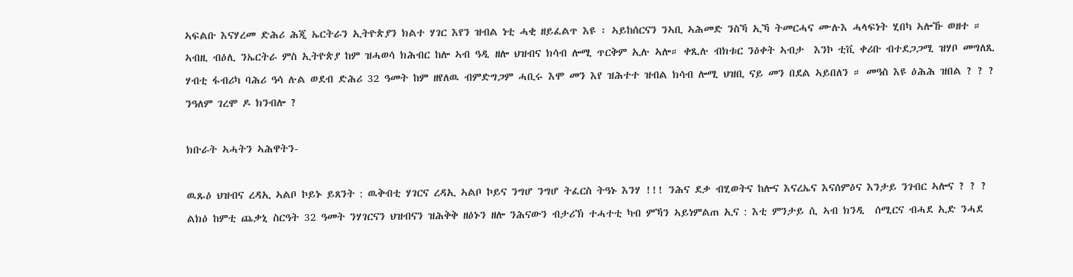ኣፍልቡ እናሃረመ ድሕሪ ሕጂ ኤርትራን ኢትዮጵያን ክልተ ሃገር እየን ዝብል ነቲ ሓቂ ዘይፈልጥ እዩ ፡ ኣይከሰርናን ንኣቢ ኣሕመድ ንስኻ ኢኻ ትመርሓና ሙሉእ ሓላፍነት ሂበካ ኣሎኹ ወዘተ ። ኣብዚ ብዕሊ ንኤርትራ ምስ ኢትዮጵያ ከም ዝሓወሳ ክሕብር ከሎ ኣብ ዓዲ ዘሎ ህዝብና ክሳብ ሎሚ ጥርቅም ኢሉ ኣሎ። ቀጺሉ ብክቱር ንዕቀት ኣብታ  እንኮ ቲቪ ቀሪቡ ብተደጋጋሚ ዝሃቦ መግለጺ ሃብቲ ፋብሪካ ባሕሪ ዓሳ ሉል ወደብ ድሕሪ 32 ዓመት ከም ዘየለዉ ብምድግጋም ሓቢሩ እሞ መን እየ ዝሕተተ ዝብል ክሳብ ሎሚ ህዝቢ ናይ መን በደል ኣይበለን ። መዓስ እዩ ዕሕሕ ዝበል ? ? ? ንዓለም ገረሞ ዶ ክንብሎ ?

ክቡራት ኣሓትን ኣሕዋትን-

ዉጹዕ ህዝብና ረዳኢ ኣልቦ ኮይኑ ይጸንት : ዉቅብቲ ሃገርና ረዳኢ ኣልቦ ኮይና ንግሆ ንግሆ ትፈርስ ትዓኑ እንሃ !!! ንሕና ደቃ ብሂወትና ከሎና እናረኤና እናሰምዕና እንታይ ንገብር ኣሎና ? ? ? ልክዕ ከምቲ ጨቃኒ ስርዓት 32 ዓመት ንሃገርናን ህዝብናን ዝሕቅቅ ዘዕኑን ዘሎ ንሕናውን ብታሪኽ ተሓተቲ ካብ ምኻን ኣይነምልጠ ኢና : እቲ ምንታይ ሲ ኣብ ክንዲ  ሰሚርና ብሓደ ኢድ ንሓደ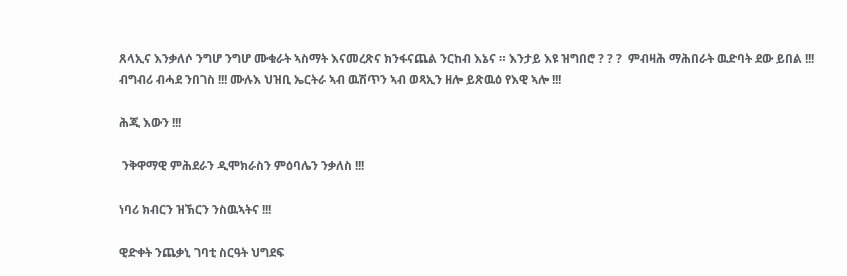ጸላኢና እንቃለሶ ንግሆ ንግሆ ሙቁራት ኣስማት እናመረጽና ክንፋናጨል ንርከብ እኔና ። እንታይ እዩ ዝግበሮ ? ? ?  ምብዛሕ ማሕበራት ዉድባት ደው ይበል !!!  ብግብሪ ብሓደ ንበገስ !!! ሙሉእ ህዝቢ ኤርትራ ኣብ ዉሽጥን ኣብ ወጻኢን ዘሎ ይጽዉዕ የእዊ ኣሎ !!!

ሕጂ እውን !!!

 ንቅዋማዊ ምሕደራን ዲሞክራስን ምዕባሌን ንቃለስ !!!

ነባሪ ክብርን ዝኽርን ንስዉኣትና !!!

ዊድቀት ንጨቃኒ ገባቲ ስርዓት ህግደፍ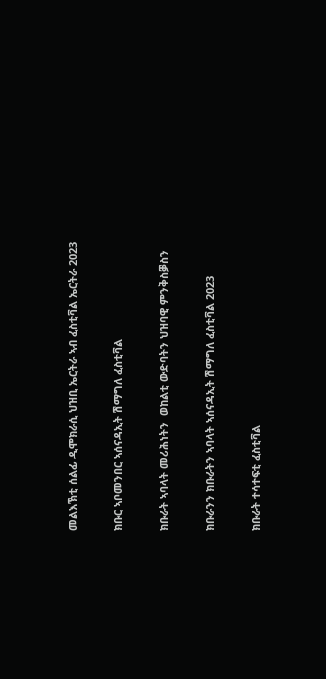መልእኽቲ ሰልፊ ዲሞክራሲ ህዝቢ ኤርትራ ኣብ ፈስቲቫል ኤርትራ 2023

ክቡር ኣቦመንበር ኣሰናዳኢት ሽማግለ ፈስቲቫል

ክቡራት ኣባላት መሪሕነትን  ወከልቲ ውድባትን ህዝባዊ ምንቅስቓስን

ክቡራንን ክቡራትን ኣባላት ኣሰናዳኢት ሽማግለ ፈስቲቫል 2023

ክቡራት ተሳተፍቲ ፈስቲቫል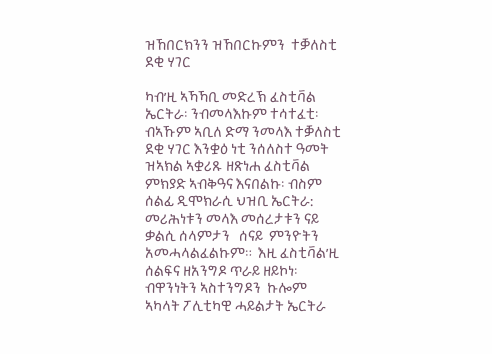ዝኸበርክንን ዝኸበርኩምን  ተቓለስቲ ደቂ ሃገር

ካብ’ዚ ኣኻኻቢ መድረኽ ፈስቲቫል ኤርትራ፡ ንብመላእኩም ተሳተፈቲ፡ ብኣኹም ኣቢለ ድማ ንመላእ ተቓለስቲ ደቂ ሃገር እንቋዕ ነቲ ንሰለስተ ዓመት ዝኣክል ኣቋሪጹ ዘጽነሐ ፈስቲቫል ምክያድ ኣብቅዓና እናበልኩ፡ ብስም ሰልፊ ዲሞክራሲ ህዝቢ ኤርትራ:  መሪሕነቱን መላእ መሰረታቱን ናይ ቃልሲ ሰላምታን   ሰናይ  ምንዮትን አመሓላልፈልኩም።  እዚ ፈስቲቫል’ዚ ሰልፍና ዘአንግዶ ጥራይ ዘይኮነ፡ ብዋንነትን ኣስተንግዶን  ኩሎም ኣካላት ፖሊቲካዊ ሓይልታት ኤርትራ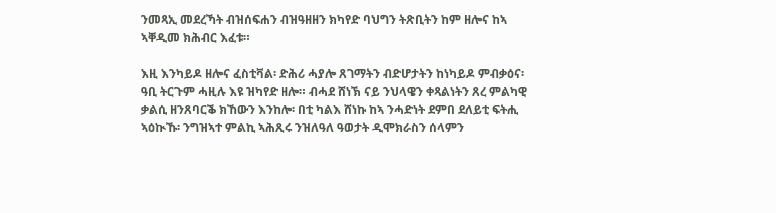ንመጻኢ መደረኻት ብዝሰፍሐን ብዝዓዘዘን ክካየድ ባህግን ትጽቢትን ከም ዘሎና ከኣ ኣቐዲመ ክሕብር እፈቱ።

እዚ እንካይዶ ዘሎና ፈስቲቫል፡ ድሕሪ ሓያሎ ጸገማትን ብድሆታትን ከነካይዶ ምብቃዕና፡ ዓቢ ትርጉም ሓዚሉ እዩ ዝካየድ ዘሎ። ብሓደ ሸነኽ ናይ ንህላዌን ቀጻልነትን ጸረ ምልካዊ ቃልሲ ዘንጸባርቕ ክኸውን እንከሎ፡ በቲ ካልእ ሸነኩ ከኣ ንሓድነት ደምበ ደለይቲ ፍትሒ ኣዕኲኹ፡ ንግዝኣተ ምልኪ ኣሕጺሩ ንዝለዓለ ዓወታት ዲሞክራስን ሰላምን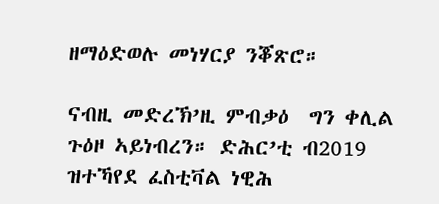ዘማዕድወሉ መነሃርያ ንቖጽሮ።

ናብዚ መድረኽ’ዚ ምብቃዕ  ግን ቀሊል ጉዕዞ ኣይነብረን። ድሕር’ቲ ብ2019 ዝተኻየደ ፈስቲቫል ነዊሕ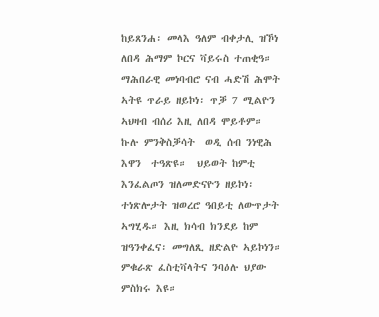ከይጸንሐ፡ መላእ ዓለም ብቀታሊ ዝኾነ ለበዳ ሕማም ኮርና ቫይሩስ ተጠቂዓ። ማሕበራዊ መነባብሮ ናብ ሓድሽ ሕሞት ኣትዩ ጥራይ ዘይኮነ፡ ጥቓ 7 ሚልዮን ኣህዛብ ብሰሪ እዚ ለበዳ ሞይቶም።  ኩሉ ምንቅስቓሳት  ወዲ ሰብ ንነዊሕ እዋን  ተዓጽዩ።  ህይወት ከምቲ እንፈልጦን ዝለመድናዮን ዘይኮነ፡ ተነጽሎታት ዝወረሮ ዓበይቲ ለውጥታት ኣግሂዱ። እዚ ክሳብ ክንደይ ከም ዝዓንቀፈና፡ መግለጺ ዘድልዮ ኣይኮነን። ምቁራጽ ፈስቲቫላትና ንባዕሉ ህያው ምስክሩ እዩ።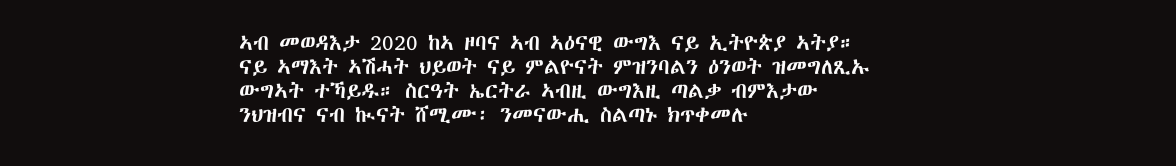ኣብ መወዳእታ 2020 ከኣ ዞባና ኣብ ኣዕናዊ ውግእ ናይ ኢትዮጵያ ኣትያ። ናይ ኣማእት ኣሽሓት ህይወት ናይ ምልዮናት ምዝንባልን ዕንወት ዝመግለጺኡ ውግኣት ተኻይዱ። ስርዓት ኤርትራ ኣብዚ ውግእዚ ጣልቃ ብምእታው ንህዝብና ናብ ኲናት ሸሚሙ፡ ንመናውሒ ስልጣኑ ክጥቀመሉ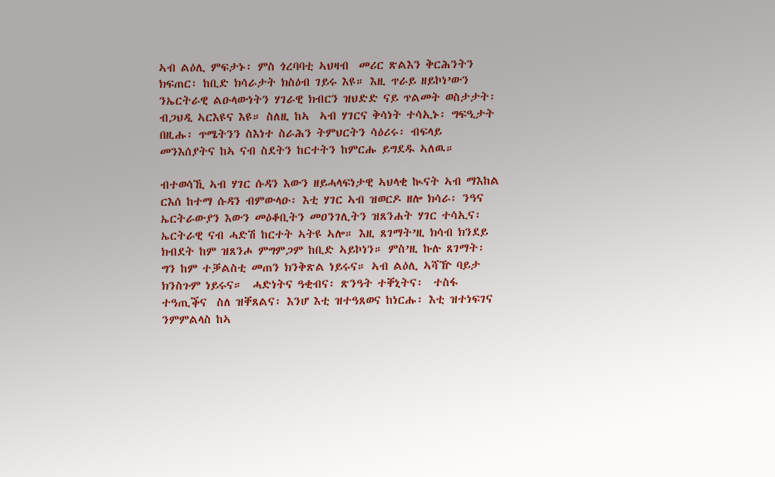ኣብ ልዕሊ ምፍታኑ፡ ምስ ጎረባባቲ ኣህዛብ  መሪር ጽልእን ቅርሕንትን ክፍጠር፡ ከቢድ ክሳራታት ክስዕብ ገይሩ እዩ። እዚ ጥራይ ዘይኮነ’ውን ንኤርትራዊ ልዑላውነትን ሃገራዊ ክብርን ዝህድድ ናይ ጥልመት ወስታታት፡ ብጋህዲ ኣርእዩና እዩ። ስለዚ ከኣ  ኣብ ሃገርና ቅሳነት ተሳኢኑ፡ ግፍዒታት በዚሑ፡ ጥሜትንን ስእነተ ስራሕን ትምህርትን ሳዕሪሩ፡ ብፍላይ መንእሰያትና ከኣ ናብ ስደትን ከርተትን ከምርሑ ይግደዱ ኣለዉ።

ብተወሳኺ ኣብ ሃገር ሱዳን እውን ዘይሓላፍነታዊ ኣህላቂ ኲናት ኣብ ማእከል ርእሰ ከተማ ሱዳን ብምውላዑ፡ እቲ ሃገር ኣብ ዝወርዶ ዘሎ ክሳራ፡ ንዓና ኤርትራውያን እውን መዕቆቢትን መዐንገሊትን ዝጸንሐት ሃገር ተሳኢና፡ ኤርትራዊ ናብ ሓድሽ ከርተት ኣትዩ ኣሎ። እዚ ጸገማት’ዚ ክሳብ ክንደይ ክብደት ከም ዝጸንሖ ምግምጋም ከቢድ ኣይኮነን። ምስ’ዚ ኩሉ ጸገማት፡ ግን ከም ተቓልስቲ መጠን ክንቅጽል ነይሩና። ኣብ ልዕሊ ኣሻዅ ባይታ ክንስጉም ነይሩና።  ሓድነትና ዓቂብና፡ ጽንዓት ተቐኒትና፡  ተስፋ ተዓጢቕና  ስለ ዝቐጸልና፡ እንሆ እቲ ዝተዓጸወና ከነርሑ፡ እቲ ዝተነፍገና ንምምልላስ ከኣ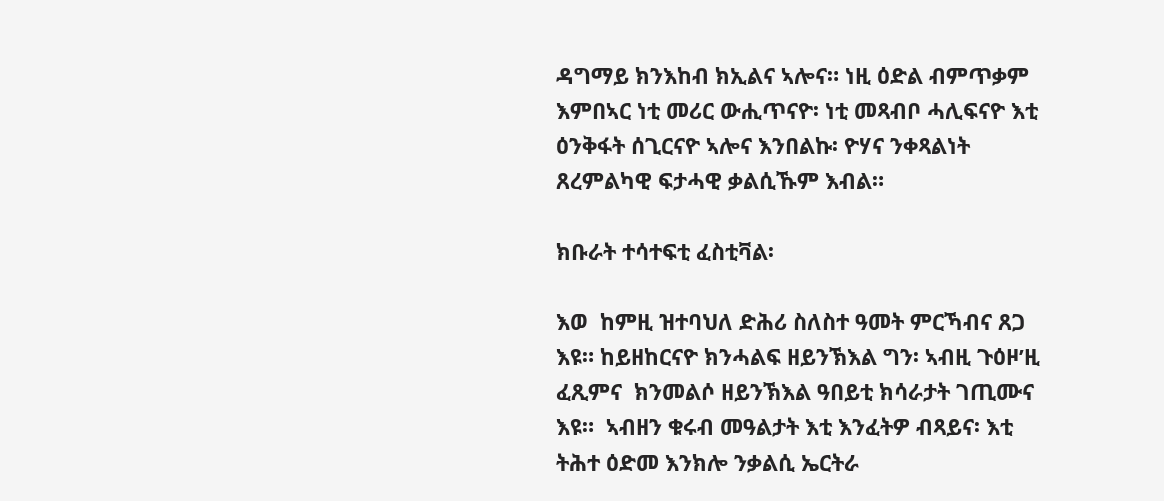ዳግማይ ክንእከብ ክኢልና ኣሎና። ነዚ ዕድል ብምጥቃም እምበኣር ነቲ መሪር ውሒጥናዮ፡ ነቲ መጻብቦ ሓሊፍናዮ እቲ ዕንቅፋት ሰጊርናዮ ኣሎና እንበልኩ፡ ዮሃና ንቀጻልነት ጸረምልካዊ ፍታሓዊ ቃልሲኹም እብል።

ክቡራት ተሳተፍቲ ፈስቲቫል፡

እወ  ከምዚ ዝተባህለ ድሕሪ ስለስተ ዓመት ምርኻብና ጸጋ እዩ። ከይዘከርናዮ ክንሓልፍ ዘይንኽእል ግን፡ ኣብዚ ጉዕዞ’ዚ ፈጺምና  ክንመልሶ ዘይንኽእል ዓበይቲ ክሳራታት ገጢሙና እዩ።  ኣብዘን ቁሩብ መዓልታት እቲ እንፈትዎ ብጻይና፡ እቲ  ትሕተ ዕድመ እንክሎ ንቃልሲ ኤርትራ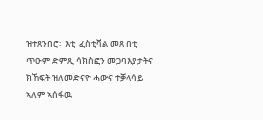ዝተጸንበሮ፡  እቲ  ፈስቲቫል መጸ በቲ ጥዑም ድምጺ ሳክስፎን መጋባእያታትና ክኸፍት ዝለመድናዮ ሓውና ተቓላሳይ ኣለም ኣሰፋዉ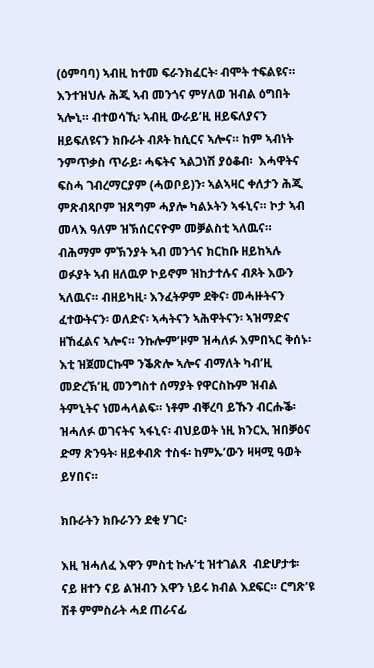(ዕምባባ) ኣብዚ ከተመ ፍራንክፈርት፡ ብሞት ተፍልዩና። እንተዝህሉ ሕጂ ኣብ መንጎና ምሃለወ ዝብል ዕግበት ኣሎኒ። ብተወሳኺ፡ ኣብዚ ውራይ’ዚ ዘይፍለያናን ዘይፍለዩናን ክቡራት ብጾት ከሲርና ኣሎና። ከም ኣብነት ንምጥቃስ ጥራይ፡ ሓፍትና ኣልጋነሽ ያዕቆብ፡  እሓዋትና ፍስሓ ገብረማርያም (ሓወቦይ)ን፡ ኣልኣዛር ቀለታን ሕጂ ምጽብጻቦም ዝጸግም ሓያሎ ካልኦትን ኣፋኒና። ኮታ ኣብ መላእ ዓለም ዝኽሰርናዮም መቓልስቲ ኣለዉና።  ብሕማም ምኽንያት ኣብ መንጎና ክርከቡ ዘይከኣሉ ወፉያት ኣብ ዘለዉዎ ኮይኖም ዝከታተሉና ብጾት እውን ኣለዉና። ብዘይካዚ፡ እንፈትዎም ደቅና፡ መሓዙትናን ፈተውትናን፡ ወለድና፡ ኣሓትናን ኣሕዋትናን፡ ኣዝማድና ዘኸፈልና ኣሎና። ንኩሎም’ዞም ዝሓለፉ እምበኣር ቅሰኑ፡ እቲ ዝጀመርኩሞ ንቕጽሎ ኣሎና ብማለት ካብ’ዚ መድረኽ’ዚ መንግስተ ሰማያት የዋርስኩም ዝብል ትምኒትና ነመሓላልፍ። ነቶም ብቐረባ ይኹን ብርሑቕ፡ ዝሓለፉ ወገናትና ኣፋኒና፡ ብህይወት ነዚ ክንርኢ ዝበቓዕና ድማ ጽንዓት፡ ዘይቀብጽ ተስፋ፡ ከምኡ’ውን ዛዛሚ ዓወት ይሃበና።

ክቡራትን ክቡራንን ደቂ ሃገር፡

እዚ ዝሓለፈ እዋን ምስቲ ኩሉ’ቲ ዝተገልጸ  ብድሆታቱ፡  ናይ ዘተን ናይ ልዝብን እዋን ነይሩ ክብል እደፍር። ርግጽ’ዩ ሽቶ ምምስራት ሓደ ጠራናፊ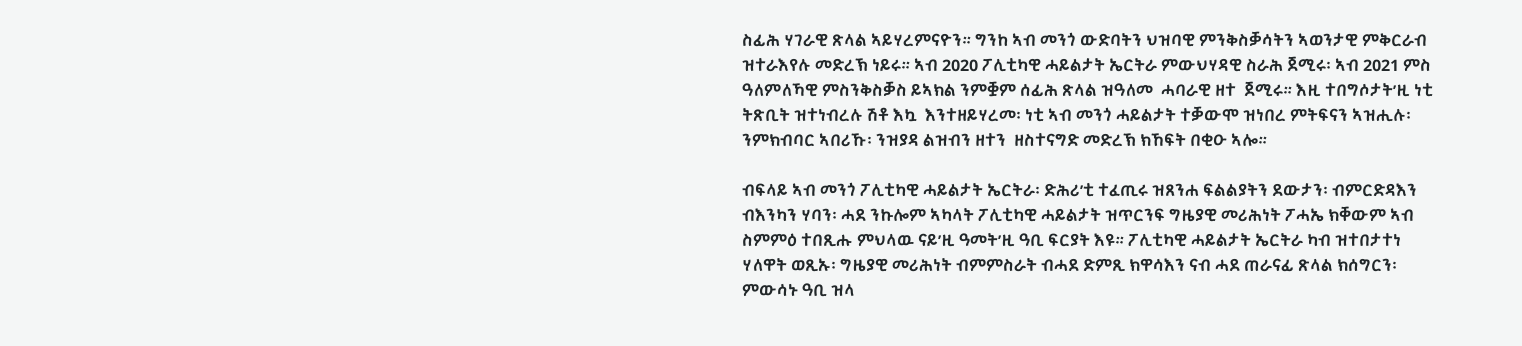ስፊሕ ሃገራዊ ጽላል ኣይሃረምናዮን። ግንከ ኣብ መንጎ ውድባትን ህዝባዊ ምንቅስቓሳትን ኣወንታዊ ምቅርራብ ዝተራእየሉ መድረኽ ነይሩ። ኣብ 2020 ፖሊቲካዊ ሓይልታት ኤርትራ ምውህሃዳዊ ስራሕ ጀሚሩ፡ ኣብ 2021 ምስ ዓለምለኻዊ ምስንቅስቓስ ይኣክል ንምቛም ሰፊሕ ጽላል ዝዓለመ  ሓባራዊ ዘተ  ጀሚሩ። እዚ ተበግሶታት’ዚ ነቲ ትጽቢት ዝተነብረሉ ሽቶ እኳ  እንተዘይሃረመ፡ ነቲ ኣብ መንጎ ሓይልታት ተቓውሞ ዝነበረ ምትፍናን ኣዝሒሉ፡ ንምክብባር ኣበሪኹ፡ ንዝያዳ ልዝብን ዘተን  ዘስተናግድ መድረኽ ክኸፍት በቂዑ ኣሎ።

ብፍላይ ኣብ መንጎ ፖሊቲካዊ ሓይልታት ኤርትራ፡ ድሕሪ’ቲ ተፈጢሩ ዝጸንሐ ፍልልያትን ደውታን፡ ብምርድዳእን ብእንካን ሃባን፡ ሓደ ንኩሎም ኣካላት ፖሊቲካዊ ሓይልታት ዝጥርንፍ ግዜያዊ መሪሕነት ፖሓኤ ክቐውም ኣብ ስምምዕ ተበጺሑ ምህላዉ ናይ’ዚ ዓመት’ዚ ዓቢ ፍርያት እዩ። ፖሊቲካዊ ሓይልታት ኤርትራ ካብ ዝተበታተነ ሃለዋት ወጺኡ፡ ግዜያዊ መሪሕነት ብምምስራት ብሓደ ድምጺ ክዋሳእን ናብ ሓደ ጠራናፊ ጽላል ክሰግርን፡ ምውሳኑ ዓቢ ዝላ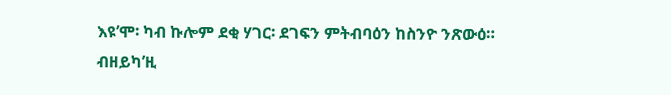እዩ’ሞ፡ ካብ ኩሎም ደቂ ሃገር፡ ደገፍን ምትብባዕን ከስንዮ ንጽውዕ። ብዘይካ’ዚ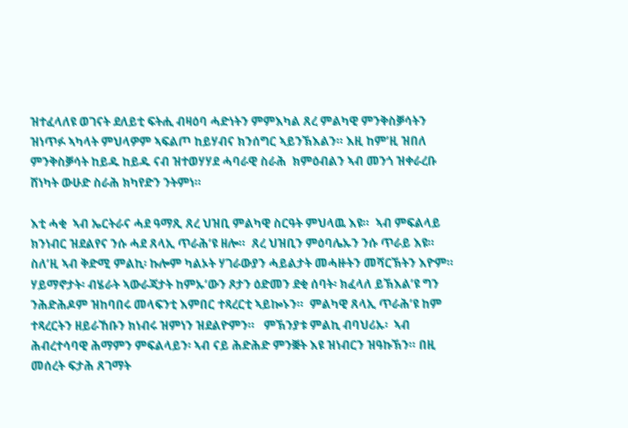ዝተፈላለዩ ወገናት ደለይቲ ፍትሒ ብዛዕባ ሓድነትን ምምእካል ጸረ ምልካዊ ምንቅስቓሳትን ዝነጥፉ ኣካላት ምህላዎም ኣፍልጦ ከይሃብና ክንሰግር ኣይንኽእልን። እዚ ከም’ዚ ዝበለ ምንቅስቓሳት ከይዱ ከይዱ ናብ ዝተወሃሃደ ሓባራዊ ስራሕ  ክምዕብልን ኣብ መንጎ ዝቀራረቡ ሸነካት ውሁድ ስራሕ ክካየድን ንትምነ።

እቲ ሓቂ  ኣብ ኤርትራና ሓደ ዓማጺ ጸረ ህዝቢ ምልካዊ ስርዓት ምህላዉ እዩ።  ኣብ ምፍልላይ ክንነብር ዝደልየና ንሱ ሓደ ጸላኢ ጥራሕ’ዩ ዘሎ።  ጸረ ህዝቢን ምዕባሌኡን ንሱ ጥራይ እዩ። ስለ’ዚ ኣብ ቅድሚ ምልኪ፡ ኩሎም ካልኦት ሃገራውያን ሓይልታት መሓዙትን መሻርኽትን እዮም። ሃይማኖታት፡ ብሄራት ኣውራጃታት ከምኡ’ውን ጾታን ዕድመን ደቂ ሰባት፡ ክፈላለ ይኽእል’ዩ ግን ንሕድሕዶም ዝከባበሩ መላፍንቲ እምበር ተጻረርቲ ኣይኰኑን።  ምልካዊ ጸላኢ ጥራሕ’ዩ ከም ተጻረርትን ዘይራኸቡን ክነብሩ ዝምነን ዝደልዮምን።   ምኽንያቱ ምልኪ ብባህሪኡ፡  ኣብ ሕብረተሳባዊ ሕማምን ምፍልላይን፡ ኣብ ናይ ሕድሕድ ምንቛት እዩ ዝነብርን ዝዓኩኽን። በዚ መሰረት ፍታሕ ጸገማት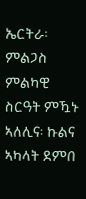ኤርትራ፡ ምልጋስ ምልካዊ ስርዓት ምዃኑ ኣለሊና፡ ኩልና ኣካላት ደምበ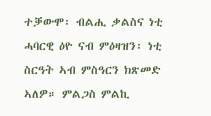ተቓውሞ፡ ብልሒ ቃልስና ነቲ ሓባርዊ ዕዮ ናብ ምዕዛዝን፡ ነቲ ስርዓት ኣብ ምስዓርን ክጽመድ ኣለዎ። ምልጋስ ምልኪ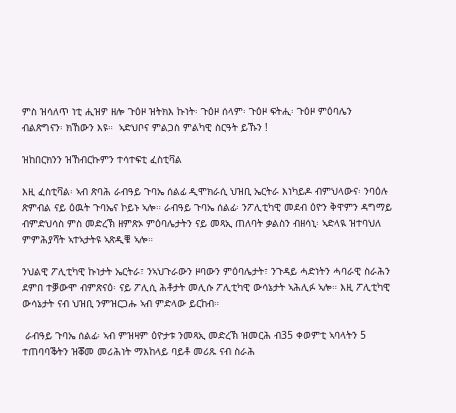ምስ ዝሳለጥ ነቲ ሒዝዎ ዘሎ ጉዕዞ ዝትክእ ኩነት፡ ጉዕዞ ሰላም፡ ጉዕዞ ፍትሒ፡ ጉዕዞ ምዕባሌን ብልጽግናን፡ ክኸውን እዩ።  ኣድህቦና ምልጋስ ምልካዊ ስርዓት ይኹን !

ዝከበርክንን ዝኸብርኩምን ተሳተፍቲ ፈስቲቫል

እዚ ፈስቲቫል፡ ኣብ ጽባሕ ራብዓይ ጉባኤ ሰልፊ ዲሞክራሲ ህዝቢ ኤርትራ እነካይዶ ብምህላውና፡ ንባዕሉ ጽምብል ናይ ዕዉት ጉባኤና ኮይኑ ኣሎ። ራብዓይ ጉባኤ ሰልፊ፡ ንፖሊቲካዊ መደብ ዕዮን ቅዋምን ዳግማይ ብምድህሳስ ምስ መድረኽ ዘምጽኦ ምዕባሌታትን ናይ መጻኢ ጠለባት ቃልስን ብዘሳኒ፡ ኣድላዪ ዝተባህለ ምምሕያሻት ኣተኣታትዩ ኣጽዲቑ ኣሎ።

ንህልዊ ፖሊቲካዊ ኩነታት ኤርትራ፣ ንኣህጉራውን ዞባውን ምዕባሌታት፣ ንጉዳይ ሓድነትን ሓባራዊ ስራሕን ደምበ ተቓውሞ ብምጽናዕ፡ ናይ ፖሊሲ ሕቶታት መሊሱ ፖሊቲካዊ ውሳኔታት ኣሕሊፉ ኣሎ። እዚ ፖሊቲካዊ ውሳኔታት ናብ ህዝቢ ንምዝርጋሑ ኣብ ምድላው ይርከብ።

 ራብዓይ ጉባኤ ሰልፊ፡ ኣብ ምዝዛም ዕዮታቱ ንመጻኢ መድረኽ ዝመርሕ ብ35 ቀወምቲ ኣባላትን 5 ተጠባባቕትን ዝቖመ መሪሕነት ማእከላይ ባይቶ መሪጹ ናብ ስራሕ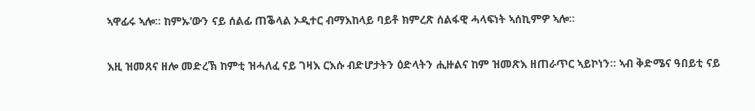ኣዋፊሩ ኣሎ። ከምኡ’ውን ናይ ሰልፊ ጠቕላል ኦዲተር ብማእከላይ ባይቶ ክምረጽ ሰልፋዊ ሓላፍነት ኣሰኪምዎ ኣሎ።

እዚ ዝመጸና ዘሎ መድረኽ ከምቲ ዝሓለፈ ናይ ገዛእ ርእሱ ብድሆታትን ዕድላትን ሒዙልና ከም ዝመጽእ ዘጠራጥር ኣይኮነን። ኣብ ቅድሜና ዓበይቲ ናይ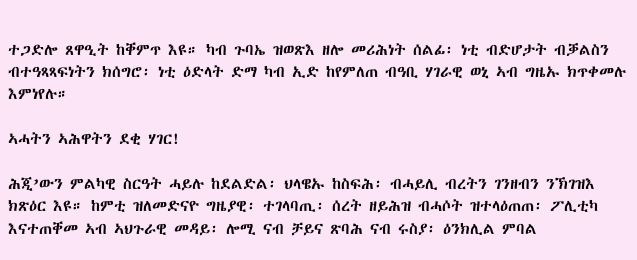ተጋድሎ ጸዋዒት ከቐምጥ እዩ። ካብ ጉባኤ ዝወጽእ ዘሎ መሪሕነት ሰልፊ፡ ነቲ ብድሆታት ብቓልስን ብተዓጻጻፍነትን ክሰግሮ፡ ነቲ ዕድላት ድማ ካብ ኢድ ከየምለጠ ብዓቢ ሃገራዊ ወኒ ኣብ ግዜኡ ክጥቀመሉ እምነየሉ።

ኣሓትን ኣሕዋትን ደቂ ሃገር!

ሕጂ’ውን ምልካዊ ስርዓት ሓይሉ ከደልድል፡ ህላዌኡ ከስፍሕ፡ ብሓይሊ ብረትን ገንዘብን ንኽገዝእ ክጽዕር እዩ። ከምቲ ዝለመድናዮ ግዜያዊ፡ ተገላባጢ፡ ሰረት ዘይሕዝ ብሓሶት ዝተላዕጠጠ፡ ፖሊቲካ እናተጠቐመ ኣብ ኣህጉራዊ መዳይ፡ ሎሚ ናብ ቻይና ጽባሕ ናብ ሩስያ፡ ዕንክሊል ምባል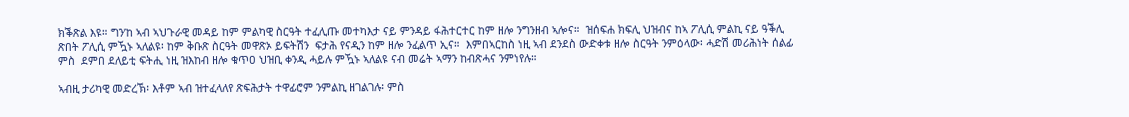ክቕጽል እዩ። ግን’ከ ኣብ ኣህጉራዊ መዳይ ከም ምልካዊ ስርዓት ተፈሊጡ መተካእታ ናይ ምንዳይ ፋሕተርተር ከም ዘሎ ንግንዘብ ኣሎና።  ዝሰፍሐ ክፍሊ ህዝብና ከኣ ፖሊሲ ምልኪ ናይ ዓቕሊ ጽበት ፖሊሲ ምዃኑ ኣለልዩ፡ ከም ቅቡጽ ስርዓት መዋጽኦ ይፍትሽን  ፍታሕ የናዲን ከም ዘሎ ንፈልጥ ኢና።  እምበኣርከስ ነዚ ኣብ ደንደስ ውድቀቱ ዘሎ ስርዓት ንምዕላው፡ ሓድሽ መሪሕነት ሰልፊ ምስ  ደምበ ደለይቲ ፍትሒ ነዚ ዝእከብ ዘሎ ቁጥዐ ህዝቢ ቀንዲ ሓይሉ ምዃኑ ኣለልዩ ናብ መሬት ኣማን ከብጽሓና ንምነየሉ።

ኣብዚ ታሪካዊ መድረኽ፡ እቶም ኣብ ዝተፈላለየ ጽፍሕታት ተዋፊሮም ንምልኪ ዘገልገሉ፡ ምስ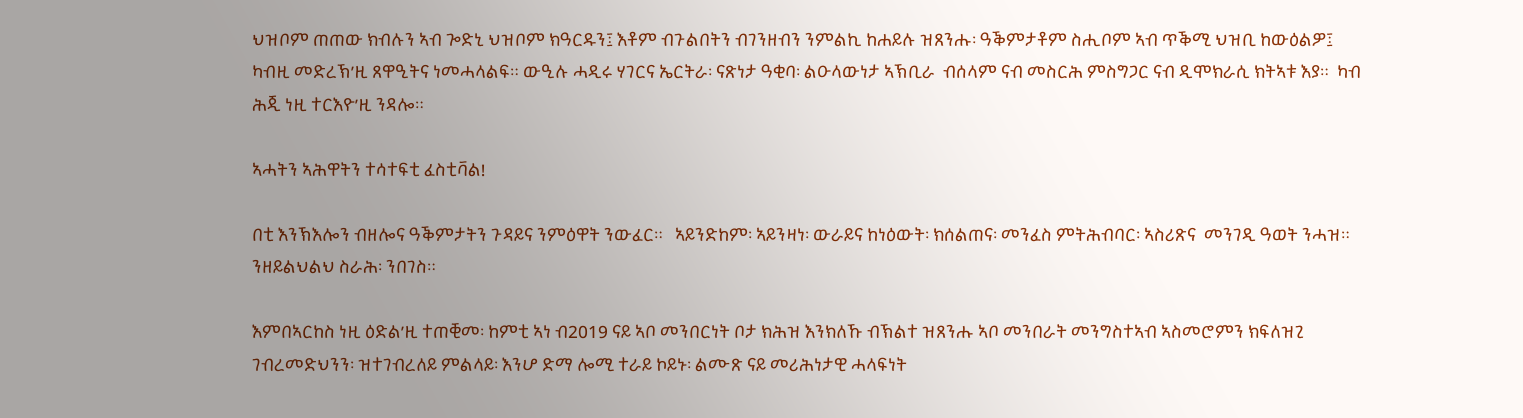ህዝቦም ጠጠው ክብሉን ኣብ ጐድኒ ህዝቦም ክዓርዱን፤ እቶም ብጉልበትን ብገንዘብን ንምልኪ ከሐይሉ ዝጸንሑ፡ ዓቕምታቶም ስሒቦም ኣብ ጥቕሚ ህዝቢ ከውዕልዎ፤ ካብዚ መድረኽ’ዚ ጸዋዒትና ነመሓላልፍ። ውዒሉ ሓዲሩ ሃገርና ኤርትራ፡ ናጽነታ ዓቂባ፡ ልዑላውነታ ኣኽቢራ  ብሰላም ናብ መስርሕ ምስግጋር ናብ ዲሞክራሲ ክትኣቱ እያ።  ካብ ሕጂ ነዚ ተርእዮ’ዚ ንዳሎ።

ኣሓትን ኣሕዋትን ተሳተፍቲ ፈስቲቫል!

በቲ እንኽእሎን ብዘሎና ዓቕምታትን ጉዳይና ንምዕዋት ንውፈር።   ኣይንድከም፡ ኣይንዛነ፡ ውራይና ከነዕውት፡ ክሰልጠና፡ መንፈስ ምትሕብባር፡ ኣስሪጽና  መንገዲ ዓወት ንሓዝ። ንዘይልህልህ ስራሕ፡ ንበገስ።

እምበኣርከስ ነዚ ዕድል’ዚ ተጠቒመ፡ ከምቲ ኣነ ብ2019 ናይ ኣቦ መንበርነት ቦታ ክሕዝ እንክለኹ ብኽልተ ዝጸንሑ ኣቦ መንበራት መንግስተኣብ ኣስመሮምን ክፍለዝጊ ገብረመድህንን፡ ዝተገብረለይ ምልላይ፡ እንሆ ድማ ሎሚ ተራይ ኮይኑ፡ ልሙጽ ናይ መሪሕነታዊ ሓላፍነት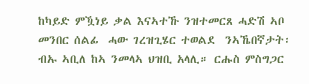ከካይድ ምዃነይ ቃል እናኣተኹ ንዝተመርጸ ሓድሽ ኣቦ መንበር ሰልፊ  ሓው ገረዝጊሄር ተወልደ  ንኣኼበኛታት፡ ብኡ ኣቢለ ከኣ ንመላኣ ህዝቢ አላሊ። ርሑስ ምስግጋር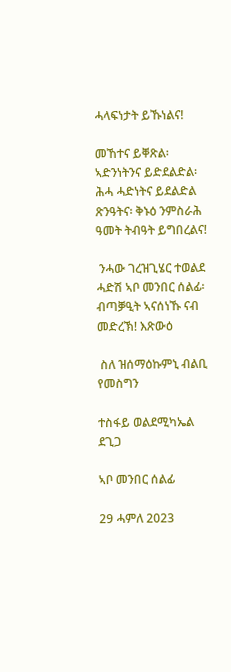ሓላፍነታት ይኹነልና!

መኸተና ይቐጽል፡ ኣድንነትንና ይድደልድል፡ሕሓ ሓድነትና ይደልድል  ጽንዓትና፡ ቅኑዕ ንምስራሕ ዓመት ትብዓት ይግበረልና!

 ንሓው ገረዝጊሄር ተወልደ ሓድሽ ኣቦ መንበር ሰልፊ፡  ብጣቓዒት ኣናሰነኹ ናብ መድረኽ! እጽውዕ

 ስለ ዝሰማዕኩምኒ ብልቢ የመስግን

ተስፋይ ወልደሚካኤል ደጊጋ

ኣቦ መንበር ሰልፊ

29 ሓምለ 2023